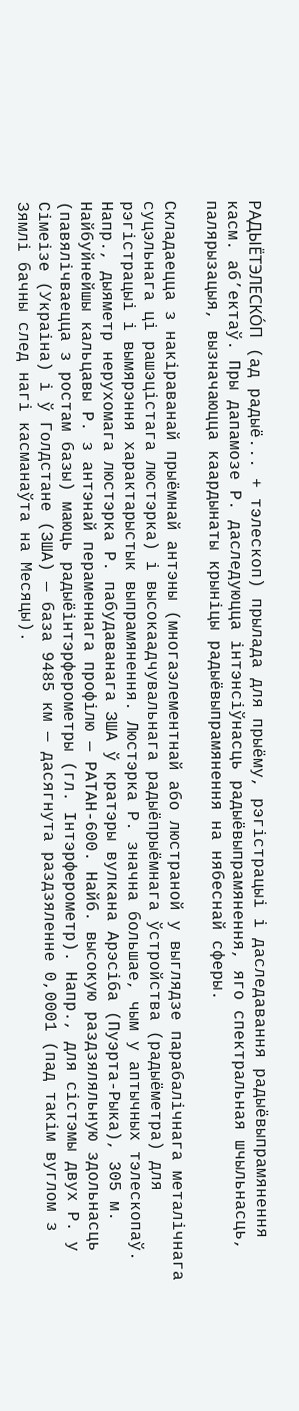РАДЫЁТЭЛЕСКО́П (ад радыё... + тэлескоп) прылада для прыёму, рэгістрацыі і даследавання радыёвыпрамянення касм. аб’ектаў. Пры дапамозе Р. даследуюцца інтэнсіўнасць радыёвыпрамянення, яго спектральная шчыльнасць, палярызацыя, вызначаюцца каардынаты крыніцы радыёвыпрамянення на нябеснай сферы.

Складаецца з накіраванай прыёмнай антэны (многаэлементнай або люстраной у выглядзе парабалічнага металічнага суцэльнага ці рашэцістага люстэрка) і высокаадчувальнага радыёпрыёмнага ўстройства (радыёметра) для рэгістрацыі і вымярэння характарыстык выпрамянення. Люстэрка Р. значна большае, чым у аптычных тэлескопаў. Напр., дыяметр нерухомага люстэрка Р. пабудаванага ЗША ў кратэры вулкана Арэсіба (Пуэрта-Рыка), 305 м. Найбуйнейшы кальцавы Р. з антэнай пераменнага профілю — РАТАН-600. Найб. высокую раздзяляльную здольнасць (павялічваецца з ростам базы) маюць радыёінтэрферометры (гл. Інтэрферометр). Напр., для сістэмы двух Р. у Сімеізе (Украіна) і ў Голдстане (ЗША) — база 9485 км — дасягнута раздзяленне 0,0001 (пад такім вуглом з Зямлі бачны след нагі касманаўта на Месяцы).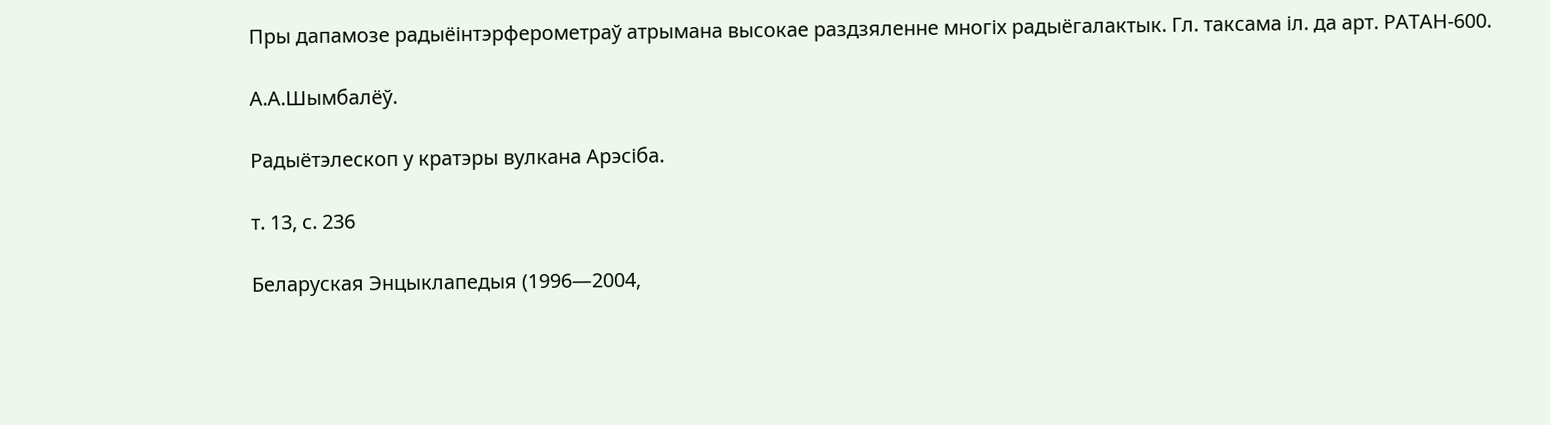Пры дапамозе радыёінтэрферометраў атрымана высокае раздзяленне многіх радыёгалактык. Гл. таксама іл. да арт. РАТАН-600.

А.А.Шымбалёў.

Радыётэлескоп у кратэры вулкана Арэсіба.

т. 13, с. 236

Беларуская Энцыклапедыя (1996—2004,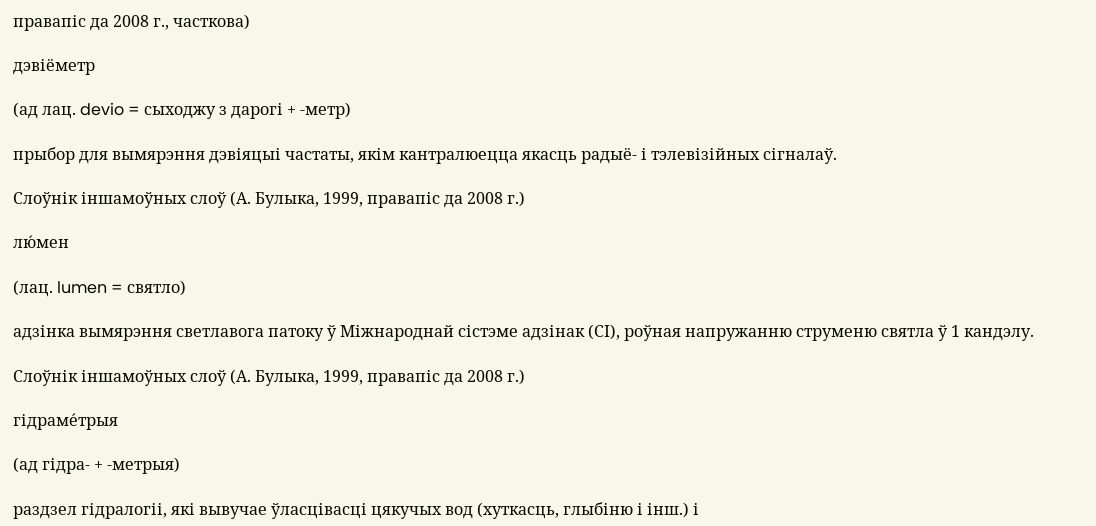правапіс да 2008 г., часткова)

дэвіёметр

(ад лац. devio = сыходжу з дарогі + -метр)

прыбор для вымярэння дэвіяцыі частаты, якім кантралюецца якасць радыё- і тэлевізійных сігналаў.

Слоўнік іншамоўных слоў (А. Булыка, 1999, правапіс да 2008 г.)

лю́мен

(лац. lumen = святло)

адзінка вымярэння светлавога патоку ў Міжнароднай сістэме адзінак (СІ), роўная напружанню струменю святла ў 1 кандэлу.

Слоўнік іншамоўных слоў (А. Булыка, 1999, правапіс да 2008 г.)

гідраме́трыя

(ад гідра- + -метрыя)

раздзел гідралогіі, які вывучае ўласцівасці цякучых вод (хуткасць, глыбіню і інш.) і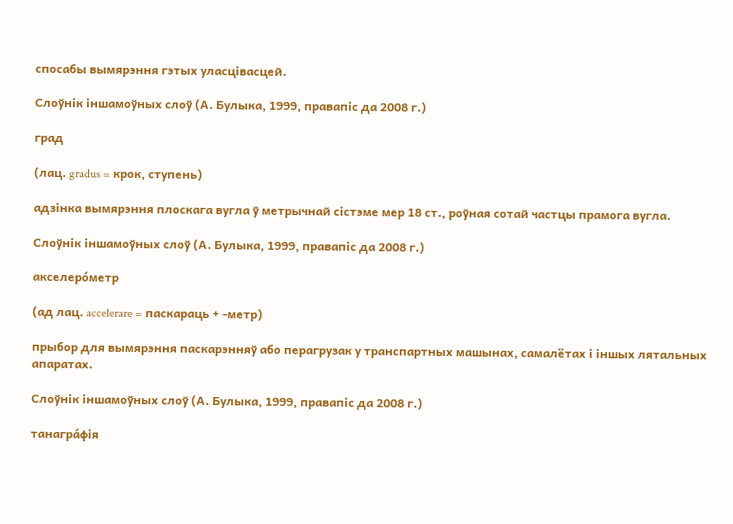спосабы вымярэння гэтых уласцівасцей.

Слоўнік іншамоўных слоў (А. Булыка, 1999, правапіс да 2008 г.)

град

(лац. gradus = крок, ступень)

адзінка вымярэння плоскага вугла ў метрычнай сістэме мер 18 ст., роўная сотай частцы прамога вугла.

Слоўнік іншамоўных слоў (А. Булыка, 1999, правапіс да 2008 г.)

акселеро́метр

(ад лац. accelerare = паскараць + -метр)

прыбор для вымярэння паскарэнняў або перагрузак у транспартных машынах, самалётах і іншых лятальных апаратах.

Слоўнік іншамоўных слоў (А. Булыка, 1999, правапіс да 2008 г.)

танагра́фія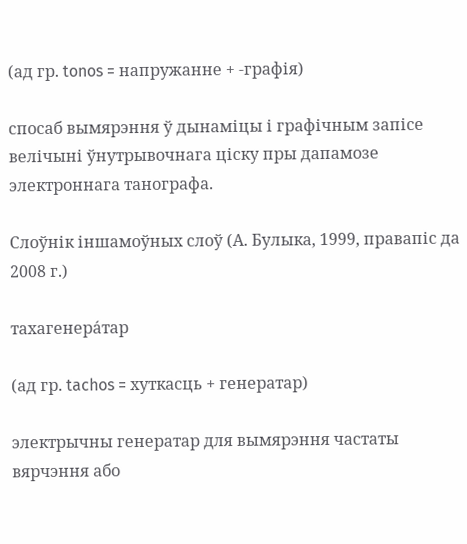(ад гр. tonos = напружанне + -графія)

спосаб вымярэння ў дынаміцы і графічным запісе велічыні ўнутрывочнага ціску пры дапамозе электроннага танографа.

Слоўнік іншамоўных слоў (А. Булыка, 1999, правапіс да 2008 г.)

тахагенера́тар

(ад гр. tachos = хуткасць + генератар)

электрычны генератар для вымярэння частаты вярчэння або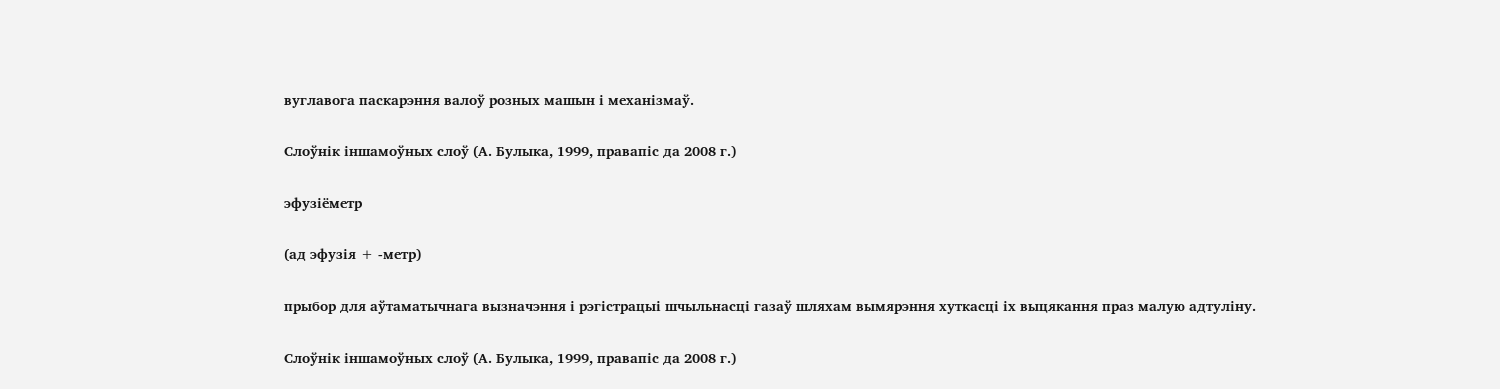вуглавога паскарэння валоў розных машын і механізмаў.

Слоўнік іншамоўных слоў (А. Булыка, 1999, правапіс да 2008 г.)

эфузіёметр

(ад эфузія + -метр)

прыбор для аўтаматычнага вызначэння і рэгістрацыі шчыльнасці газаў шляхам вымярэння хуткасці іх выцякання праз малую адтуліну.

Слоўнік іншамоўных слоў (А. Булыка, 1999, правапіс да 2008 г.)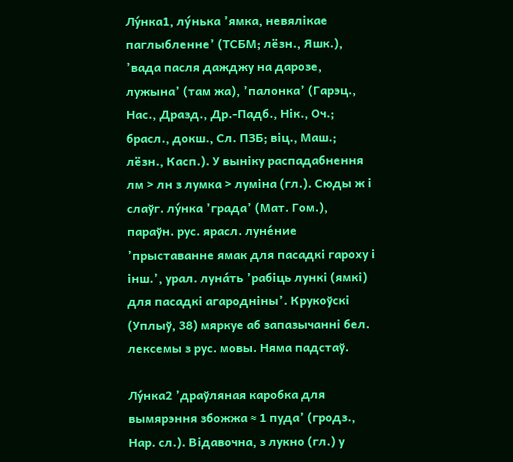Лу́нка1, лу́нька ’ямка, невялікае паглыбленне’ (ТСБМ; лёзн., Яшк.), ’вада пасля дажджу на дарозе, лужына’ (там жа), ’палонка’ (Гарэц., Нас., Дразд., Др.-Падб., Нік., Оч.; брасл., докш., Сл. ПЗБ; віц., Маш.; лёзн., Касп.). У выніку распадабнення лм > лн з лумка > луміна (гл.). Сюды ж і слаўг. лу́нка ’града’ (Мат. Гом.), параўн. рус. ярасл. луне́ние ’прыставанне ямак для пасадкі гароху і інш.’, урал. луна́ть ’рабіць лункі (ямкі) для пасадкі агародніны’. Крукоўскі (Уплыў, 38) мяркуе аб запазычанні бел. лексемы з рус. мовы. Няма падстаў.

Лу́нка2 ’драўляная каробка для вымярэння збожжа ≈ 1 пуда’ (гродз., Нар. сл.). Відавочна, з лукно (гл.) у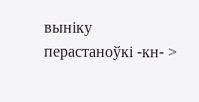выніку перастаноўкі ‑кн‑ >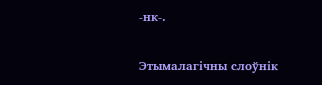‑нк‑.

Этымалагічны слоўнік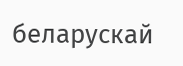беларускай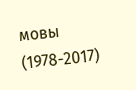мовы (1978-2017)